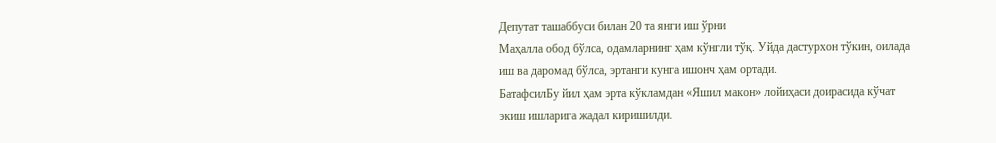Депутат ташаббуси билан 20 та янги иш ўрни
Маҳалла обод бўлса, одамларнинг ҳам кўнгли тўқ. Уйда дастурхон тўкин, оилада иш ва даромад бўлса, эртанги кунга ишонч ҳам ортади.
БатафсилБу йил ҳам эрта кўкламдан «Яшил макон» лойиҳаси доирасида кўчат экиш ишларига жадал киришилди.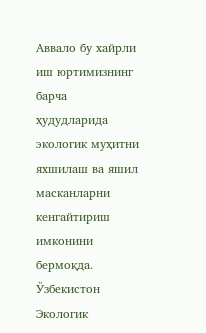Аввало бу хайрли иш юртимизнинг барча ҳудудларида экологик муҳитни яхшилаш ва яшил масканларни кенгайтириш имконини бермоқда. Ўзбекистон Экологик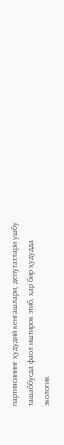партиясининг ҳудудий кенгашлари, депутатлари ушбу ташаббусда фаол иштирок этиб, ҳар бир ҳудудда экологик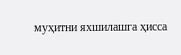муҳитни яхшилашга ҳисса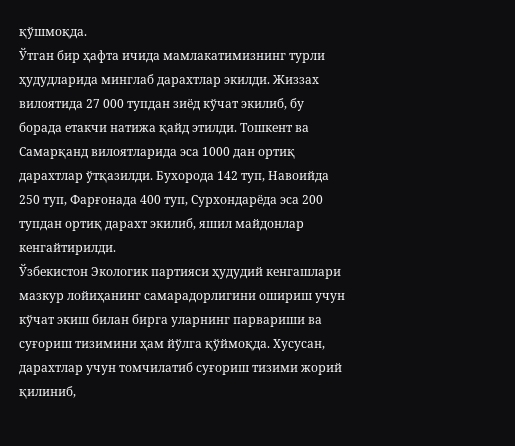қўшмоқда.
Ўтган бир ҳафта ичида мамлакатимизнинг турли ҳудудларида минглаб дарахтлар экилди. Жиззах вилоятида 27 000 тупдан зиёд кўчат экилиб, бу борада етакчи натижа қайд этилди. Тошкент ва Самарқанд вилоятларида эса 1000 дан ортиқ дарахтлар ўтқазилди. Бухорода 142 туп, Навоийда 250 туп, Фарғонада 400 туп, Сурхондарёда эса 200 тупдан ортиқ дарахт экилиб, яшил майдонлар кенгайтирилди.
Ўзбекистон Экологик партияси ҳудудий кенгашлари мазкур лойиҳанинг самарадорлигини ошириш учун кўчат экиш билан бирга уларнинг парвариши ва суғориш тизимини ҳам йўлга қўймоқда. Хусусан, дарахтлар учун томчилатиб суғориш тизими жорий қилиниб,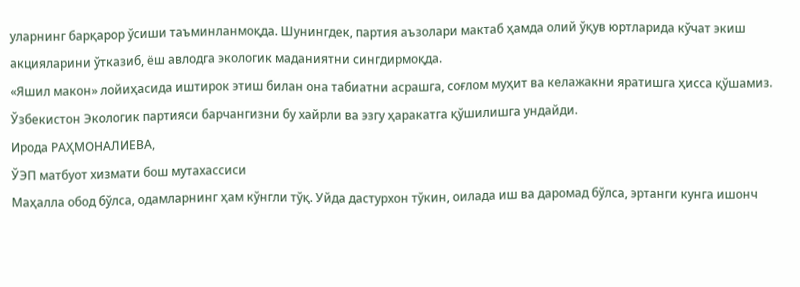уларнинг барқарор ўсиши таъминланмоқда. Шунингдек, партия аъзолари мактаб ҳамда олий ўқув юртларида кўчат экиш акцияларини ўтказиб, ёш авлодга экологик маданиятни сингдирмоқда.
«Яшил макон» лойиҳасида иштирок этиш билан она табиатни асрашга, соғлом муҳит ва келажакни яратишга ҳисса қўшамиз. Ўзбекистон Экологик партияси барчангизни бу хайрли ва эзгу ҳаракатга қўшилишга ундайди.
Ирода РАҲМОНАЛИЕВА,
ЎЭП матбуот хизмати бош мутахассиси
Маҳалла обод бўлса, одамларнинг ҳам кўнгли тўқ. Уйда дастурхон тўкин, оилада иш ва даромад бўлса, эртанги кунга ишонч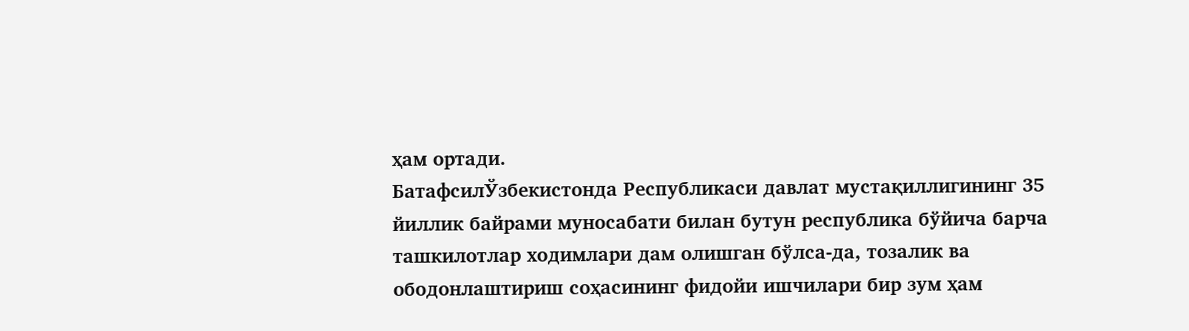ҳам ортади.
БатафсилЎзбекистонда Республикаси давлат мустақиллигининг 35 йиллик байрами муносабати билан бутун республика бўйича барча ташкилотлар ходимлари дам олишган бўлса-да, тозалик ва ободонлаштириш соҳасининг фидойи ишчилари бир зум ҳам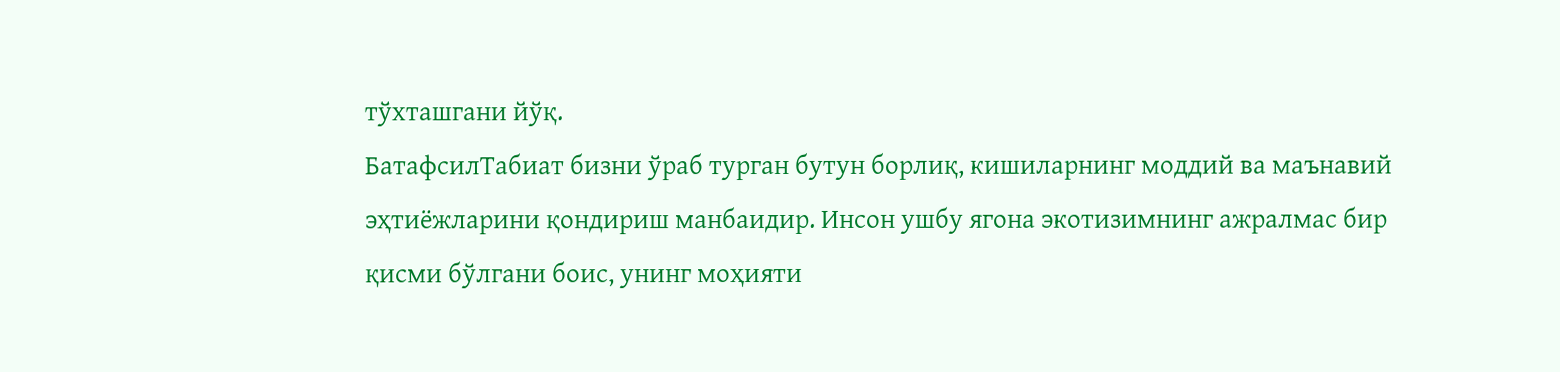тўхташгани йўқ.
БатафсилТабиат бизни ўраб турган бутун борлиқ, кишиларнинг моддий ва маънавий эҳтиёжларини қондириш манбаидир. Инсон ушбу ягона экотизимнинг ажралмас бир қисми бўлгани боис, унинг моҳияти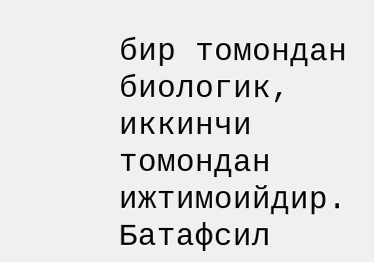бир томондан биологик, иккинчи томондан ижтимоийдир.
Батафсил